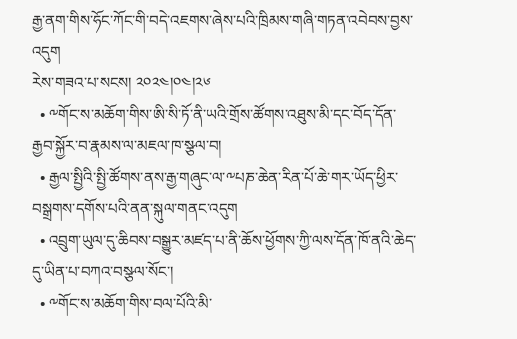རྒྱ་ནག་གིས་ཧོང་ཀོང་གི་བདེ་འཇགས་ཞེས་པའི་ཁྲིམས་གཞི་གཏན་འབེབས་བྱས་འདུག
རེས་གཟའ་པ་སངས། ༢༠༢༤།༠༤།༢༦
  • ༸གོང་ས་མཆོག་གིས་ཨི་སི་ཏོ་ནི་ཡའི་གྲོས་ཚོགས་འཐུས་མི་དང་བོད་དོན་རྒྱབ་སྐྱོར་བ་རྣམས་ལ་མཇལ་ཁ་སྩལ་བ།
  • རྒྱལ་སྤྱིའི་སྤྱི་ཚོགས་ནས་རྒྱ་གཞུང་ལ་༸པཎ་ཆེན་རིན་པོ་ཆེ་གར་ཡོད་ཕྱིར་བསྒྲགས་དགོས་པའི་ནན་སྐུལ་གནང་འདུག
  • འབྲུག་ཡུལ་དུ་ཆིབས་བསྒྱུར་མཛད་པ་ནི་ཆོས་ཕྱོགས་ཀྱི་ལས་དོན་ཁོ་ནའི་ཆེད་དུ་ཡིན་པ་བཀའ་བསྩལ་སོང་།
  • ༸གོང་ས་མཆོག་གིས་བལ་པོའི་མི་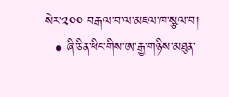སེར་༢༠༠ བརྒལ་བ་ལ་མཇལ་ཁ་སྩལ་བ།
  • ཞི་ཅིན་ཕིང་གིས་ཨ་རྒྱ་གཉིས་མཐུན་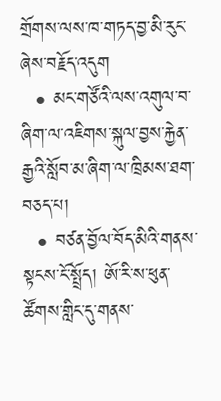གྲོགས་ལས་ཁ་གཏད་བྱ་མི་རུང་ཞེས་བརྗོད་འདུག
  • མང་གཙོའི་ལས་འགུལ་བ་ཞིག་ལ་འཇིགས་སྐུལ་བྱས་རྐྱེན་རྒྱའི་སློབ་མ་ཞིག་ལ་ཁྲིམས་ཐག་བཅད་པ།
  • བཙན་བྱོལ་བོད་མིའི་གནས་སྟངས་ངོ་སྤྲོད། ཨོ་རི་ས་ཕུན་ཚོགས་གླིང་དུ་གནས་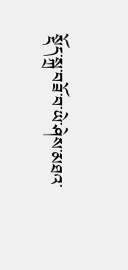སྡོད་སྐྲ་བཟོ་བ་ཡེ་ཤེས་མཐའ་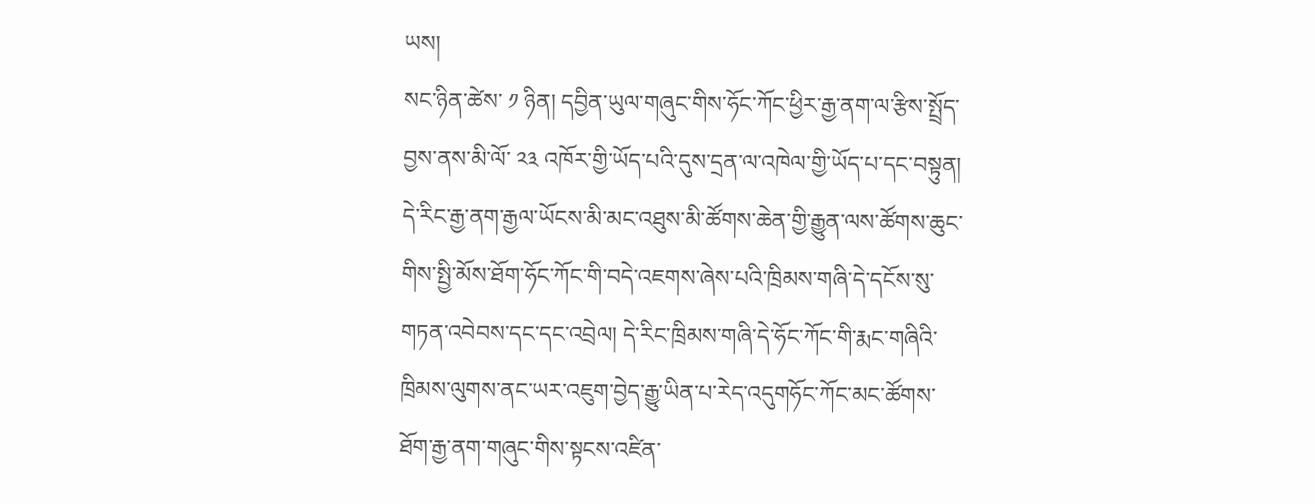ཡས།
སང་ཉིན་ཚེས་ ༡ ཉིན། དབྱིན་ཡུལ་གཞུང་གིས་ཧོང་ཀོང་ཕྱིར་རྒྱ་ནག་ལ་རྩིས་སྤྲོད་བྱས་ནས་མི་ལོ་ ༢༣ འཁོར་གྱི་ཡོད་པའི་དུས་དྲན་ལ་འཁེལ་གྱི་ཡོད་པ་དང་བསྟུན།  དེ་རིང་རྒྱ་ནག་རྒྱལ་ཡོངས་མི་མང་འཐུས་མི་ཚོགས་ཆེན་གྱི་རྒྱུན་ལས་ཚོགས་ཆུང་གིས་སྤྱི་མོས་ཐོག་ཧོང་ཀོང་གི་བདེ་འཇགས་ཞེས་པའི་ཁྲིམས་གཞི་དེ་དངོས་སུ་གཏན་འབེབས་དང་དང་འབྲེལ། དེ་རིང་ཁྲིམས་གཞི་དེ་ཧོང་ཀོང་གི་རྨང་གཞིའི་ཁྲིམས་ལུགས་ནང་ཡར་འཇུག་བྱེད་རྒྱུ་ཡིན་པ་རེད་འདུགཧོང་ཀོང་མང་ཚོགས་ཐོག་རྒྱ་ནག་གཞུང་གིས་སྟངས་འཛིན་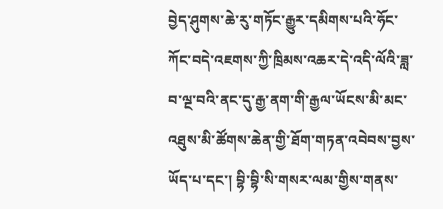བྱེད་ཤུགས་ཆེ་རུ་གཏོང་རྒྱུར་དམིགས་པའི་ཧོང་ཀོང་བདེ་འཇགས་ཀྱི་ཁྲིམས་འཆར་དེ་འདི་ལོའི་ཟླ་བ་ལྔ་བའི་ནང་དུ་རྒྱ་ནག་གི་རྒྱལ་ཡོངས་མི་མང་འཐུས་མི་ཚོགས་ཆེན་གྱི་ཐོག་གཏན་འབེབས་བྱས་ཡོད་པ་དང་། བྷི་བྷི་སི་གསར་ལམ་གྱིས་གནས་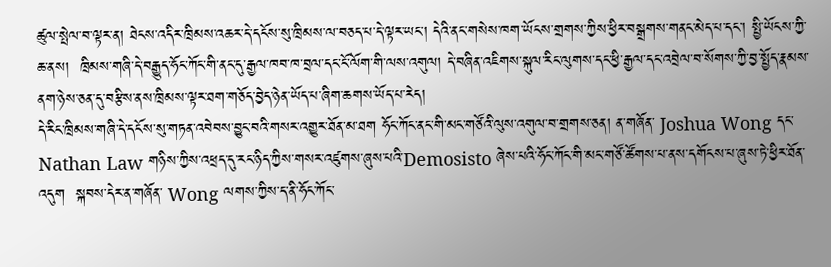ཚུལ་སྤེལ་བ་ལྟར་ན། ཐེངས་འདིར་ཁྲིམས་འཆར་དེ་དངོས་སུ་ཁྲིམས་ལ་བཅད་པ་དེ་ལྟར་ཡང་། དེའི་ནང་གསེས་ཁག་ཡོངས་གྲགས་ཀྱིས་ཕྱིར་བསྒྲགས་གནང་མེད་པ་དང་། སྤྱི་ཡོངས་ཀྱི་ཆ་ནས།  ཁྲིམས་གཞི་དེ་བརྒྱུད་ཧོང་ཀོང་གི་ནང་དུ་རྒྱལ་ཁབ་ཁ་བྲལ་དང་ངོ་ལོག་གི་ལས་འགུལ། དེ་བཞིན་འཇིགས་སྐུལ་རིང་ལུགས་དང་ཕྱི་རྒྱལ་དང་འབྲེལ་བ་སོགས་ཀྱི་བྱ་སྤྱོད་རྣམས་ནག་ཉེས་ཅན་དུ་བརྩིས་ནས་ཁྲིམས་ལྟར་ཐག་གཅོད་བྱེད་ཉེན་ཡོད་པ་ཞིག་ཆགས་ཡོད་པ་རེད།
དེ་རིང་ཁྲིམས་གཞི་དེ་དངོས་སུ་གཏན་འབེབས་བྱུང་བའི་གསར་འགྱུར་ཐོན་མ་ཐག ཧོང་ཀོང་ནང་གི་མང་གཙོའི་ལུས་འགུལ་བ་གྲགས་ཅན། ན་གཞོན་ Joshua Wong དང་ Nathan Law གཉིས་ཀྱིས་འཕྲད་དུ་རང་ཉིད་ཀྱིས་གསར་འཛུགས་ཞུས་པའི་Demosisto ཞེས་པའི་ཧོང་ཀོང་གི་མང་གཙོ་ཚོགས་པ་ནས་དགོངས་པ་ཞུས་ཏེ་ཕྱིར་ཐོན་འདུག  སྐབས་དེར་ན་གཞོན་ Wong ལགས་ཀྱིས་ད་ནི་ཧོང་ཀོང་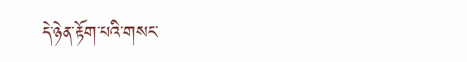དེ་ཉེན་རྟོག་པའི་གསང་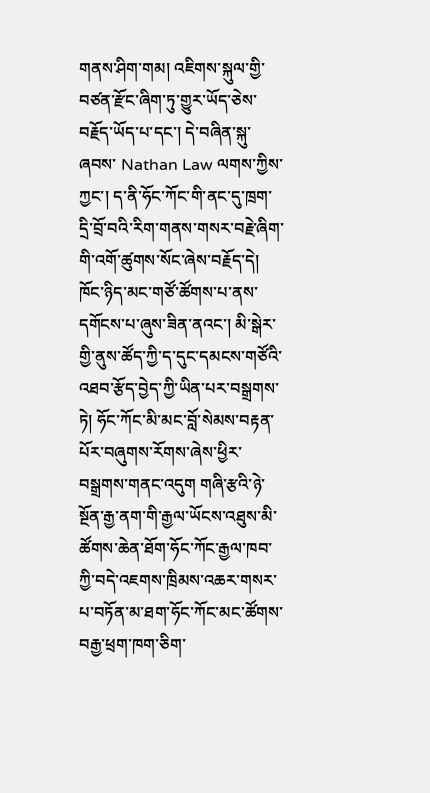གནས་ཤིག་གམ། འཇིགས་སྐུལ་གྱི་བཙན་རྫོང་ཞིག་ཏུ་གྱུར་ཡོད་ཅེས་བརྗོད་ཡོད་པ་དང་། དེ་བཞིན་སྐུ་ཞབས་ Nathan Law ལགས་ཀྱིས་ཀྱང་། ད་ནི་ཧོང་ཀོང་གི་ནང་དུ་ཁྲག་དྲི་བྲོ་བའི་རིག་གནས་གསར་བརྗེ་ཞིག་གི་འགོ་ཚུགས་སོང་ཞེས་བརྗོད་དེ། ཁོང་ཉིད་མང་གཙོ་ཚོགས་པ་ནས་དགོངས་པ་ཞུས་ཟིན་ནའང་། མི་སྒེར་གྱི་ནུས་ཚོད་ཀྱི་ད་དུང་དམངས་གཙོའི་འཐབ་རྩོད་བྱེད་ཀྱི་ཡིན་པར་བསྒྲགས་ཏེ། ཧོང་ཀོང་མི་མང་བློ་སེམས་བརྟན་པོར་བཞུགས་རོགས་ཞེས་ཕྱིར་བསྒྲགས་གནང་འདུག གཞི་རྩའི་ཉེ་སྔོན་རྒྱ་ནག་གི་རྒྱལ་ཡོངས་འཐུས་མི་ཚོགས་ཆེན་ཐོག་ཧོང་ཀོང་རྒྱལ་ཁབ་ཀྱི་བདེ་འཇགས་ཁྲིམས་འཆར་གསར་པ་བཏོན་མ་ཐག་ཧོང་ཀོང་མང་ཚོགས་བརྒྱ་ཕྲག་ཁག་ཅིག་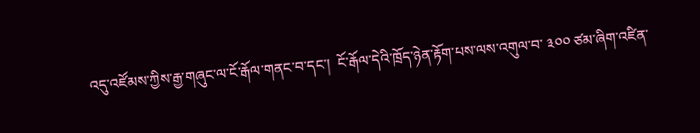འདུ་འཛོམས་ཀྱིས་རྒྱ་གཞུང་ལ་ངོ་རྒོལ་གནང་བ་དང་།  ངོ་རྒོལ་དེའི་ཁྲོད་ཉེན་རྟོག་པས་ལས་འགུལ་བ་ ༣༠༠ ཙམ་ཞིག་འཛིན་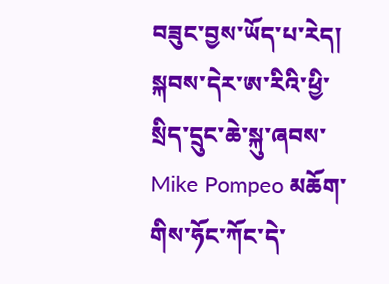བཟུང་བྱས་ཡོད་པ་རེད། སྐབས་དེར་ཨ་རིའི་ཕྱི་སྲིད་དྲུང་ཆེ་སྐུ་ཞབས་ Mike Pompeo མཆོག་གིས་ཧོང་ཀོང་དེ་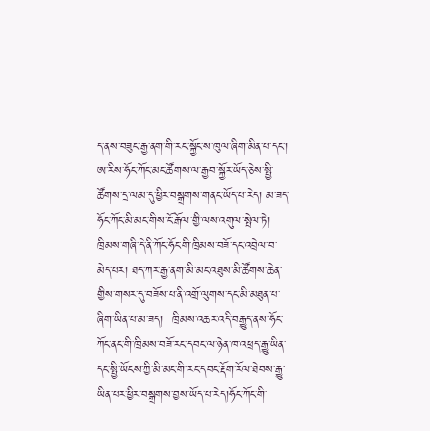ད་ནས་བཟུང་རྒྱ་ནག་གི་རང་སྐྱོང་ས་ཁུལ་ཞིག་མིན་པ་དང་།  ཨ་རིས་ཧོང་ཀོང་མང་ཚོགས་ལ་རྒྱབ་སྐྱོར་ཡོད་ཅེས་སྤྱི་ཚོགས་དྲ་ལམ་དུ་ཕྱིར་བསྒྲགས་གནང་ཡོད་པ་རེད། མ་ཟད་ཧོང་ཀོང་མི་མང་གིས་ངོ་རྒོལ་གྱི་ལས་འགུལ་སྤེལ་ཏེ། ཁྲིམས་གཞི་དེ་ནི་ཀོང་ཧོང་གི་ཁྲིམས་བཟོ་དང་འབྲེལ་བ་མེད་པར། ཐད་ཀར་རྒྱ་ནག་མི་མང་འཐུས་མི་ཚོགས་ཆེན་གྱིས་གསར་དུ་བཟོས་པ་ནི་འགྲོ་ལུགས་དང་མི་མཐུན་པ་ཞིག་ཡིན་པ་མ་ཟད།  ཁྲིམས་འཆར་འདི་བརྒྱུད་ནས་ཧོང་ཀོང་ནང་གི་ཁྲིམས་བཟོ་རང་དབང་ལ་ཉེན་ཁ་འཕྲད་རྒྱུ་ཡིན་དང་སྤྱི་ཡོངས་ཀྱི་མི་མང་གི་རང་དབང་རྡོག་རོལ་ཐེབས་རྒྱུ་ཡིན་པར་ཕྱིར་བསྒྲགས་བྱས་ཡོད་པ་རེད།ཧོང་ཀོང་གི་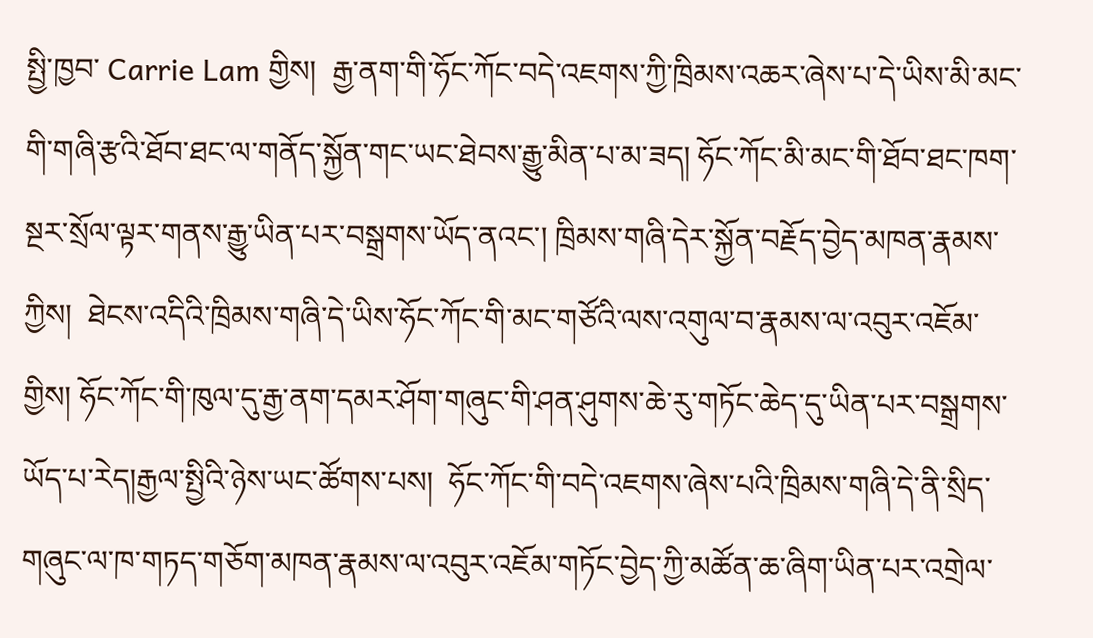སྤྱི་ཁྱབ་ Carrie Lam གྱིས།  རྒྱ་ནག་གི་ཧོང་ཀོང་བདེ་འཇགས་ཀྱི་ཁྲིམས་འཆར་ཞེས་པ་དེ་ཡིས་མི་མང་གི་གཞི་རྩའི་ཐོབ་ཐང་ལ་གནོད་སྐྱོན་གང་ཡང་ཐེབས་རྒྱུ་མིན་པ་མ་ཟད། ཧོང་ཀོང་མི་མང་གི་ཐོབ་ཐང་ཁག་སྔར་སྲོལ་ལྟར་གནས་རྒྱུ་ཡིན་པར་བསྒྲགས་ཡོད་ནའང་། ཁྲིམས་གཞི་དེར་སྐྱོན་བརྗོད་བྱེད་མཁན་རྣམས་ཀྱིས།  ཐེངས་འདིའི་ཁྲིམས་གཞི་དེ་ཡིས་ཧོང་ཀོང་གི་མང་གཙོའི་ལས་འགུལ་བ་རྣམས་ལ་འབུར་འཇོམ་གྱིས། ཧོང་ཀོང་གི་ཁུལ་དུ་རྒྱ་ནག་དམར་ཤོག་གཞུང་གི་ཤན་ཤུགས་ཆེ་རུ་གཏོང་ཆེད་དུ་ཡིན་པར་བསྒྲགས་ཡོད་པ་རེད།རྒྱལ་སྤྱིའི་ཉེས་ཡང་ཚོགས་པས།  ཧོང་ཀོང་གི་བདེ་འཇགས་ཞེས་པའི་ཁྲིམས་གཞི་དེ་ནི་སྲིད་གཞུང་ལ་ཁ་གཏད་གཅོག་མཁན་རྣམས་ལ་འབུར་འཇོམ་གཏོང་བྱེད་ཀྱི་མཚོན་ཆ་ཞིག་ཡིན་པར་འགྲེལ་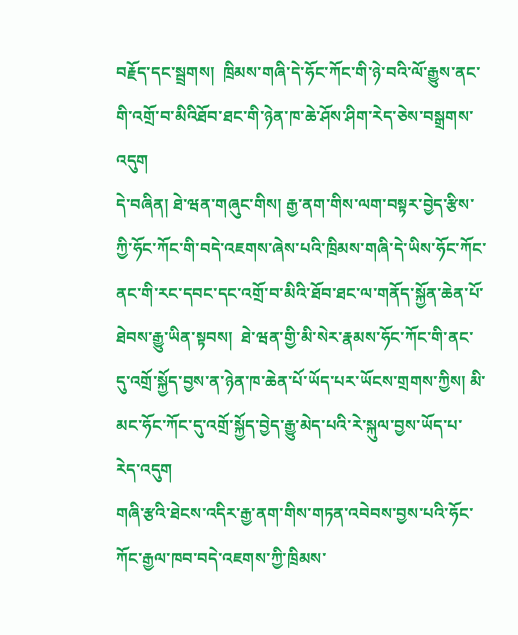བརྗོད་དང་སྦྲགས།  ཁྲིམས་གཞི་དེ་ཧོང་ཀོང་གི་ཉེ་བའི་ལོ་རྒྱུས་ནང་གི་འགྲོ་བ་མིའིཐོབ་ཐང་གི་ཉེན་ཁ་ཆེ་ཤོས་ཤིག་རེད་ཅེས་བསྒྲགས་འདུག
དེ་བཞིན། ཐེ་ཝན་གཞུང་གིས། རྒྱ་ནག་གིས་ལག་བསྟར་བྱེད་རྩིས་ཀྱི་ཧོང་ཀོང་གི་བདེ་འཇགས་ཞེས་པའི་ཁྲིམས་གཞི་དེ་ཡིས་ཧོང་ཀོང་ནང་གི་རང་དབང་དང་འགྲོ་བ་མིའི་ཐོབ་ཐང་ལ་གནོད་སྐྱོན་ཆེན་པོ་ཐེབས་རྒྱུ་ཡིན་སྟབས།  ཐེ་ཝན་གྱི་མི་སེར་རྣམས་ཧོང་ཀོང་གི་ནང་དུ་འགྲོ་སྐྱོད་བྱས་ན་ཉེན་ཁ་ཆེན་པོ་ཡོད་པར་ཡོངས་གྲགས་ཀྱིས། མི་མང་ཧོང་ཀོང་དུ་འགྲོ་སྐྱོད་བྱེད་རྒྱུ་མེད་པའི་རེ་སྐུལ་བྱས་ཡོད་པ་རེད་འདུག
གཞི་རྩའི་ཐེངས་འདིར་རྒྱ་ནག་གིས་གཏན་འབེབས་བྱས་པའི་ཧོང་ཀོང་རྒྱལ་ཁབ་བདེ་འཇགས་ཀྱི་ཁྲིམས་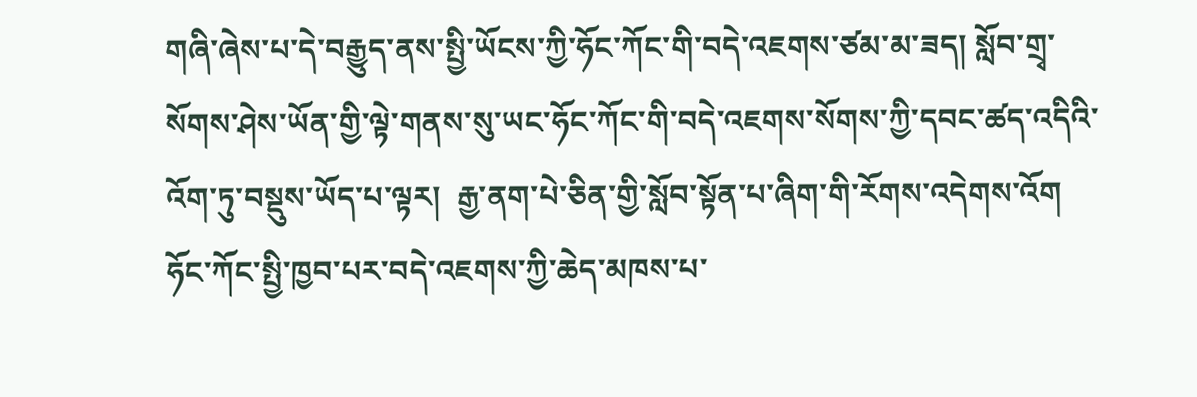གཞི་ཞེས་པ་དེ་བརྒྱུད་ནས་སྤྱི་ཡོངས་ཀྱི་ཧོང་ཀོང་གི་བདེ་འཇགས་ཙམ་མ་ཟད། སློབ་གྲྭ་སོགས་ཤེས་ཡོན་གྱི་ལྟེ་གནས་སུ་ཡང་ཧོང་ཀོང་གི་བདེ་འཇགས་སོགས་ཀྱི་དབང་ཚད་འདིའི་འོག་ཏུ་བསྡུས་ཡོད་པ་ལྟར།  རྒྱ་ནག་པེ་ཅིན་གྱི་སློབ་སྟོན་པ་ཞིག་གི་རོགས་འདེགས་འོག    ཧོང་ཀོང་སྤྱི་ཁྱབ་པར་བདེ་འཇགས་ཀྱི་ཆེད་མཁས་པ་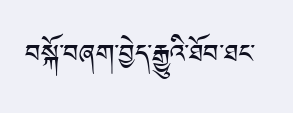བསྐོ་བཞག་བྱེད་རྒྱུའི་ཐོབ་ཐང་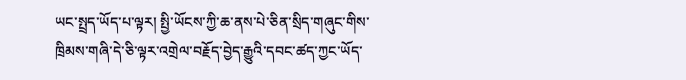ཡང་སྤྲད་ཡོད་པ་ལྟར། སྤྱི་ཡོངས་ཀྱི་ཆ་ནས་པེ་ཅིན་སྲིད་གཞུང་གིས་ཁྲིམས་གཞི་དེ་ཅི་ལྟར་འགྲེལ་བརྗོད་བྱེད་རྒྱུའི་དབང་ཚད་ཀྱང་ཡོད་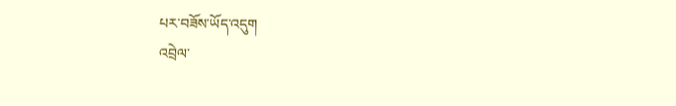པར་བཟོས་ཡོད་འདུག
འབྲེལ་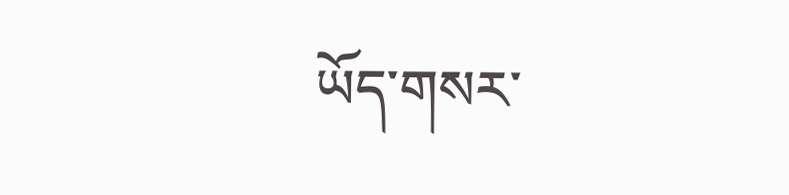ཡོད་གསར་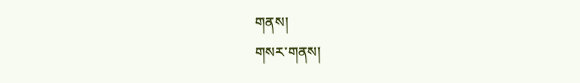གནས།
གསར་གནས།